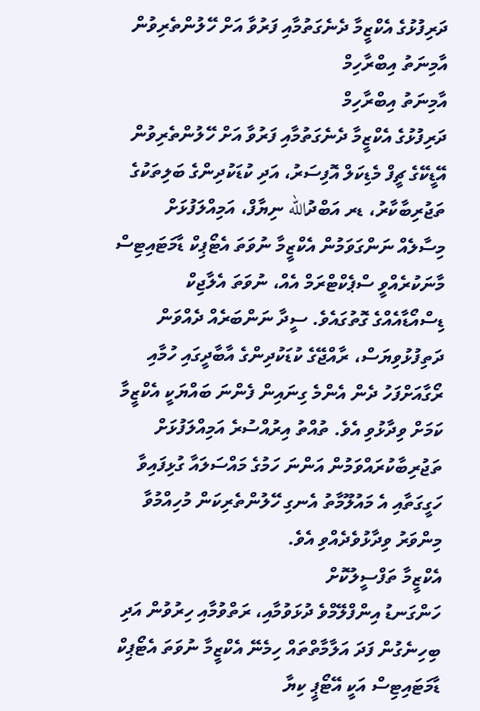ދަރިފުޅުގެ އެކްޒީމާ ދެނެގަތުމާއި ފަރުވާ އަށް ހޭލުންތެރިވުން
އާމިނަތު އިބްރާހިމް
އާމިނަތު އިބްރާހިމް
ދަރިފުޅުގެ އެކްޒީމާ ދެނެގަތުމާއި ފަރުވާ އަށް ހޭލުންތެރިވުން
އޭޑީކޭގެ ޗީފް މެޑިކަލް އޮފިސަރު، އަދި ކުޑަކުދިންގެ ބަލިތަކުގެ ތަޖުރިބާކާރު، ޑރ އަބްދުالله ނިޔާފް، އަމިއްލަފުޅަށް މިސާލެއް ނަންގަވަމުން އެކްޒީމާ ނުވަތަ އެޓޯޕިކް ޑާމަޓައިޓިސް މާނަކުރެއްވީ ސްޕެކްޓްރަމް އެއް، ނުވަތަ އެލާޖިކް ޑިސްއޯޑާއެއްގެ ގޮތުގައެވެ. ސީދާ ނަންބަރެއް ދެއްވަން ދަތިފުޅުވިޔަސް، ރާއްޖޭގެ ކުޑަކުދިންގެ އާބާދީގައި ހުމާއި ރޯގާއަށްފަހު ދެން އެންމެ ގިނައިން ފެންނަ ބައްޔަކީ އެކްޒީމާ ކަމަށް ވިދާޅުވި އެވެ. ތުއްތު އިރުއްސުރެ އަމިއްލަފުޅަށް ތަޖުރިބާކުރައްވަމުން އަންނަ ހަމުގެ މައްސަލައާ ގުޅިފައިވާ ހަގީގަތާއި އެ މައުލޫމާތު އެނގި ހޭލުންތެރިކަން މުހިއްމުވާ މިންވަރު ވިދާޅުވެދެއްވި އެވެ.
އެކްޒީމާ ތަފްސީލުކޮށް
ހަންގަނޑު އިންފްލޭމްވެ ދުޅަވުމާއި، ރަތްވުމާއި ހިރުވުން އަދި ބިހިނެގުން ފަދަ އަލާމާތްތައް ހިމެނޭ އެކްޒީމާ ނުވަތަ އެޓޯޕިކް ޑާމަޓައިޓިސް އަކީ އޭޓޯޕީ ކިޔާ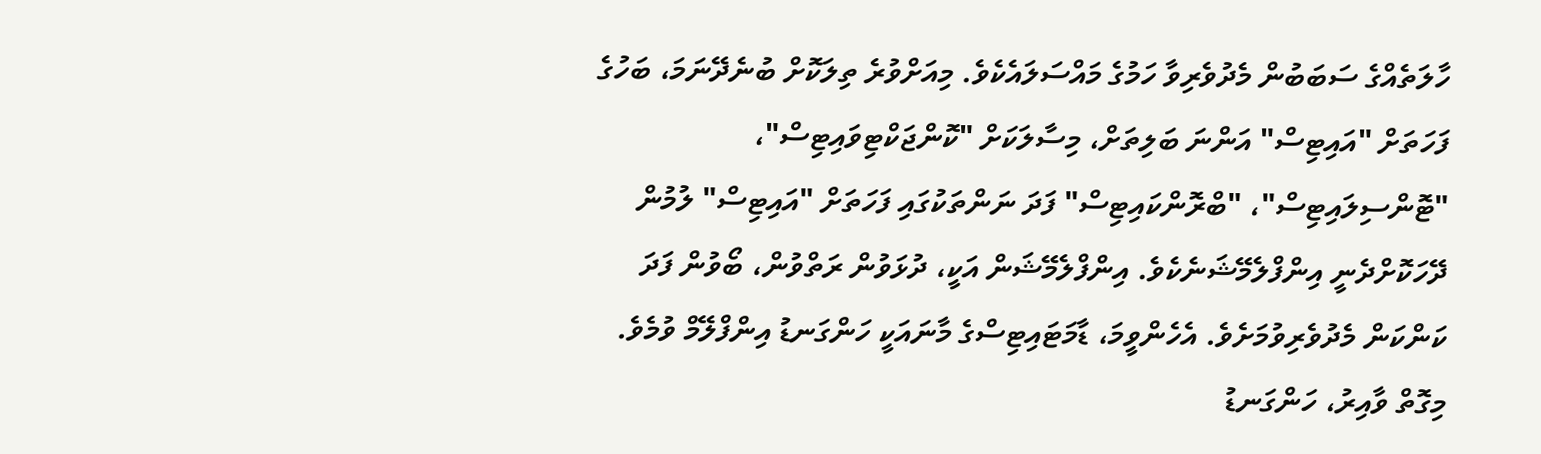ހާލަތެއްގެ ސަބަބުން މެދުވެރިވާ ހަމުގެ މައްސަލައެކެވެ. މިއަށްވުރެ ތިލަކޮށް ބުނެދޭނަމަ، ބަހުގެ ފަހަތަށް "އައިޓިސް" އަންނަ ބަލިތަށް، މިސާލަކަށް "ކޮންޖަކްޓިވައިޓިސް"، "ޓޮންސިލައިޓިސް"، "ބްރޮންކައިޓިސް" ފަދަ ނަންތަކުގައި ފަހަތަށް "އައިޓިސް" ލުމުން ދޭހަކޮށްދެނީ އިންފްލެމޭޝަނެކެވެ. އިންފްލެމޭޝަން އަކީ، ދުޅަވުން ރަތްވުން، ބޯވުން ފަދަ ކަންކަން މެދުވެރިވުމަށެވެ. އެހެންވީމަ، ޑާމަޓައިޓިސްގެ މާނައަކީ ހަންގަނޑު އިންފްލޭމް ވުމެވެ. މިގޮތް ވާއިރު، ހަންގަނޑު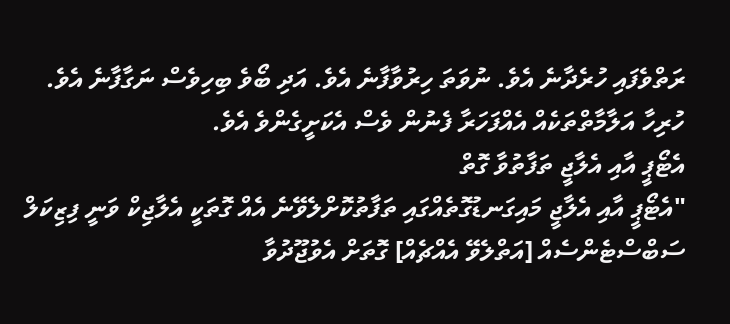ރަތްވެފައި ހުރެދާނެ އެވެ. ނުވަތަ ހިރުވާފާނެ އެވެ. އަދި ބޯވެ ބިހިވެސް ނަގާފާނެ އެވެ. ހުރިހާ އަލާމާތްތަކެއް އެއްފަހަރާ ފެނުން ވެސް އެކަށީގެންވެ އެވެ.
އެޓޯޕީ އާއި އެލާޖީ ތަފާތުވާ ގޮތް
"އެޓޯޕީ އާއި އެލާޖީ މައިގަނޑުގޮތެއްގައި ތަފާތުކޮށްލެވޭނެ އެއް ގޮތަކީ އެލާޖިކް ވަނީ ފިޒިކަލް ސަބްސްޓެންސެއް [އަތްލެވޭ އެއްޗެއް] ގޮތަށް އެވުޖޫދުވާ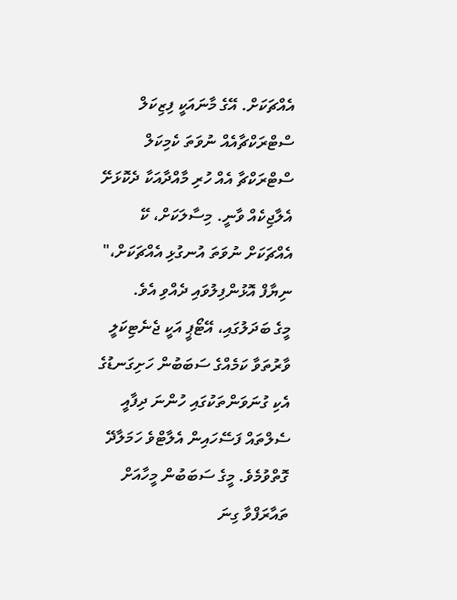އެއްޗަކަށް. އޭގެ މާނައަކީ ފިޒިކަލް ސްޓްރަކްޗާއެއް ނުވަތަ ކެމިކަލް ސްޓްރަކްޗާ އެއް ހުރި މާއްދާއަކާ ދެކޮޅަށޭ އެލާޖިކެއް ވާނީ. މިސާލަކަށް، ކޭ އެއްޗަކަށް ނުވަތަ އުނގުޅި އެއްޗަކަށް،" ނިޔާފް އޮޅުންފިލުވައި ދެއްވި އެވެ.
މީގެ ބަދަލުގައި، އޭޓޯޕީ އަކީ ޖެނެޓިކަލީ ވާރުތަވާ ކަމެއްގެ ސަބަބުން ހަށިގަނޑުގެ އެކި ގުނަވަންތަކުގައި ހުންނަ ދިފާއީ ސެލްތައް ފަސޭހައިން އެލާޓްވެ ހަމަލާދޭ ގޮތްވުމެވެ. މީގެ ސަބަބުން މީހާއަށް ތައާރަފްވާ ގިނަ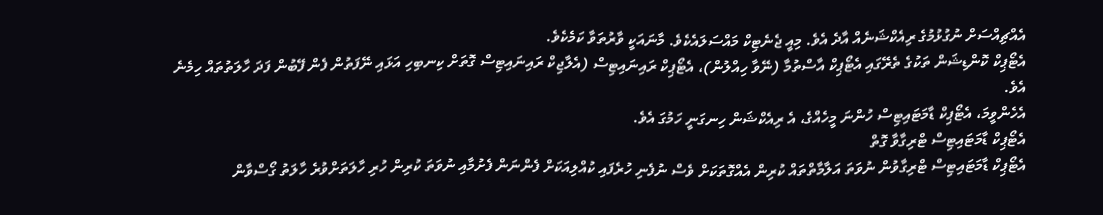އެއްޗިއްސަށް ނުގުޅުމުގެ ރިއެކްޝަނެއް އާދެ އެވެ. މިއީ ޖެނެޓިކް މައްސަލައެކެވެ. މާނައަކީ ވާރުތަވާ ކަމެކެވެ.
އެޓޯޕިކް ކޮންޑިޝަން ތަކުގެ ތެރޭގައި އެޓޯޕިކް އާސްތުމާ (ނޭވާ ހިއްލުން)، އެޓޯޕިކް ރައިނައިޓިސް (އެލާޖިކް ރައިނައިޓިސް ގޮތަށް ކިނބިހި އަޅައި ނޭފަތުން ފެން ފޭބުން ފަދަ ހާލަތުތައް ހިމެނެ އެވެ.
އެހެންވީމަ، އެޓޯޕިކް ޑާމަޓައިޓިސް ހުންނަ މީހެއްގެ، އެ ރިއެކްޝަން ހިނގަނީ ހަމުގަ އެވެ.
އެޓޯޕިކް ޑާމަޓައިޓިސް ޓްރިގާވާ ގޮތް
އެޓޯޕިކް ޑާމަޓައިޓިސް ޓްރިގާވުން ނުވަތަ އަލާމާތްތައް ކުރިން އެއްގޮތަކަށް ވެސް ނުފެނި ހުރެފައި ކުއްލިއަކަށް ފެންނަން ފެށުމާއި ނުވަތަ ކުރިން ހުރި ހާލަތަށްވުރެ ހާލަތު ގޯސްވާން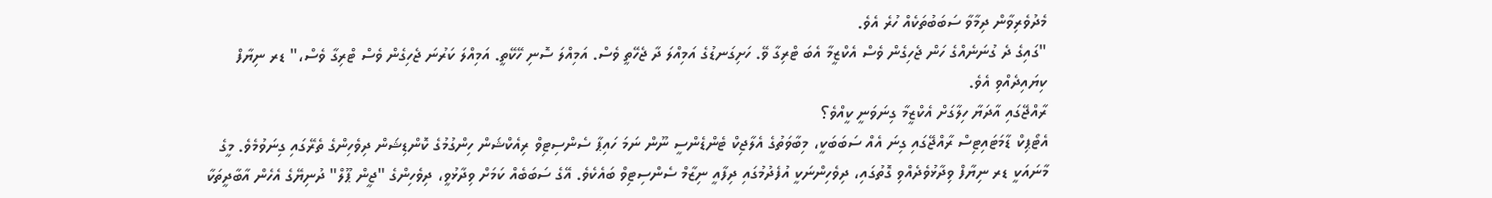މެދުވެރިވާން ދިމާވާ ސަބަބުތަކެއް ހުރެ އެވެ.
"ގައިގެ ދެ ގުނަނެއްގެ ހަން ޖެހިގެން ވެސް އެކްޒީމާ އެބަ ޓްރިގާ ވޭ. ހަށިގަނޑުގެ އަމިއްލަ ދާ ޖެހޭތީ ވެސް. އަމިއްލަ ސޮނި ހޭކޭތީ. އަމިއްލަ ކަރުނަ ޖެހިގެން ވެސް ޓްރިގާ ވެސް،" ޑރ ނިޔާފް ކިޔައިދެއްވި އެވެ.
ރާއްޖޭގައި އާދަޔާ ހިލާގަށް އެކްޒީމާ ގިނަވަނީ ކީއްވެ؟
އެޓޯޕިކް ޑާމަޓައިޓިސް ރާއްޖޭގައި ގިނަ އެއް ސަބަބަކީ، މިބާވަތުގެ އެލާޖިކް ޓެންޑެންސީ ނޫން ނަމަ ހައިޕާ ސެންސިޓިވް ރިއެކްޝަން ހިންގުމުގެ ކޮންޑިޝަން ދިވެހިންގެ ތެރޭގައި ގިނަވުމެވެ. މީގެ މާނައަކީ ޑރ ނިޔާފް ވިދާޅުވެދެއްވި ގޮތުގައި، ދިވެހިންނަކީ އުފެދުމުގައި ދިފާއީ ނިޒާމް ސެންސިޓިވް ބައެކެވެ. އޭގެ ސަބަބެއް ކަމަށް ވިދާޅުވީ، ދިވެހިންގެ "ޖީން ޕޫލް" ދުނިޔޭގެ އެހެން އާބާދީތަކާ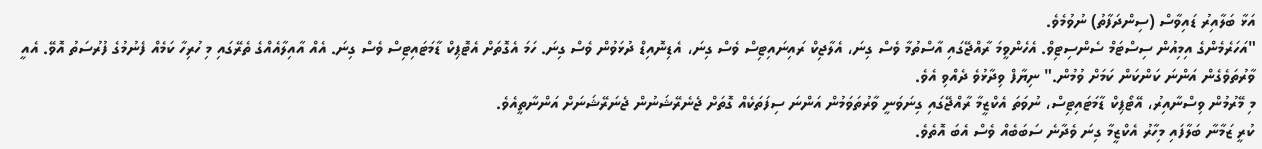އަޅާ ބަލާއިރު ޑައިވާސް (ސިންދަފާތު) ނުވުމެވެ.
"އަހަރެމެންގެ އިމިއުން ސިސްޓަމް ސެންސިޓިވް. އެހެންވީމަ ރާއްޖޭގައި އާސްތުމާ ވެސް ގިނަ، އެލާޖިކް ރައިނައިޓިސް ވެސް ގިނަ، އެޑިނޮއިޑް ދުޅަވުން ވެސް ގިނަ. ހަމަ އެގޮތަށް އެޓޮޕިކް ޑާމަޓައިޓިސް ވެސް ގިނަ. އެއް އާއިލާއެއްގެ ތެރޭގައި މި ހުރިހާ ކަމެއް ފެނުމުގެ ފުރުސަތު އޮވޭ. އެއީ ވާރުތަވެގެން އަންނަ ކަންކަން ކަމަށް ވުމުން." ނިޔާފް ވިދާޅުވެ ދެއްވި އެވެ.
މި މޭރުމުން ވިސްނާއިރު، އޭޓޯޕިކް ޑާމަޓައިޓިސް، ނުވަތަ އެކްޒީމާ ރާއްޖޭގައި ގިނަވަނީ ވާރުތަވަމުން އަންނަ ސިފަތަކެއް ގޮތަށް ޖެނެރޭޝަނުން ޖެނަރޭޝަނަށް އަންނާތީއެވެ.
ކުރީ ޒަމާނާ ބަލާފައި މިހާރު އެކްޒީމާ ގިނަ ވެދާނެ ސަބަބެއް ވެސް އެބަ އޮތެވެ.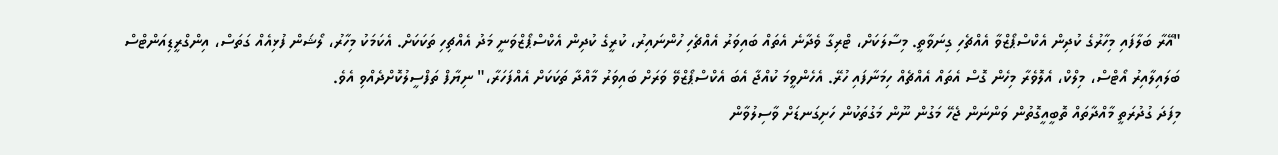"އޭރާ ބަލާފައި މިހާރުގެ ކުދިން އެކްސްޕޯޒްވާ އެއްޗެހި ގިނަވާތީ. މިސާލަކަށް، ޓްރިގާ ވެދާނެ އެތައް ބައިވަރު އެއްޗެހި ހުންނައިރު، ކުރީގެ ކުދިން އެކްސްޕޯޒްވަނީ މަދު އެއްޗިހި ތަކަކަށް. އެކަމަކު މިހާރު، ލޯޝަން ފުޅިއެއް ގަތަސް، އިންގްރީޑިއަންޓްސް ބަލައިލާއިރު އޯޓްސް، މިލްކް، އެލޮވެރާ މިހެން ގޮސް އެތައް އެއްޗެއް ހިމަނާފައި ހުރޭ. އެހެންވީމަ ކުއްޖާ އެބަ އެކްސްޕޯޒްވޭ ވަރަށް ބައިވަރު މާއްދާ ތަކަކަށް އެއްފަހަރާ،" ނިޔާފް ތަފްސީލުކޮށްދެއްވި އެވެ.
މިފަދަ ގުދުރަތީ މާއްދާތައް ތޮބީއީގޮތުން ވަންނަން ޖެހޭ މަގުން ނޫން މަގުތަކުން ހަށިގަނޑަށް ވާސިލުވާން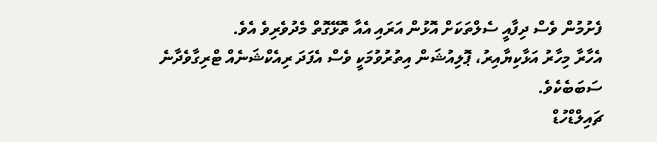ފެށުމުން ވެސް ދިފާއީ ސެލްތަކަށް އޮޅުން އަރައި އެއާ ތޮޅޭގޮތް މެދުވެރިވެ އެވެ.
އެހާރާ މިހާރު އަޅާކިޔާއިރު، ޕޮލިއުޝަން އިތުރުވުމަކީ ވެސް އެފަދަ ރިއެކްޝަނެއް ޓްރިގާވެދާނެ ސަބަބެކެވެ.
ޗައިލްޑްހުޑް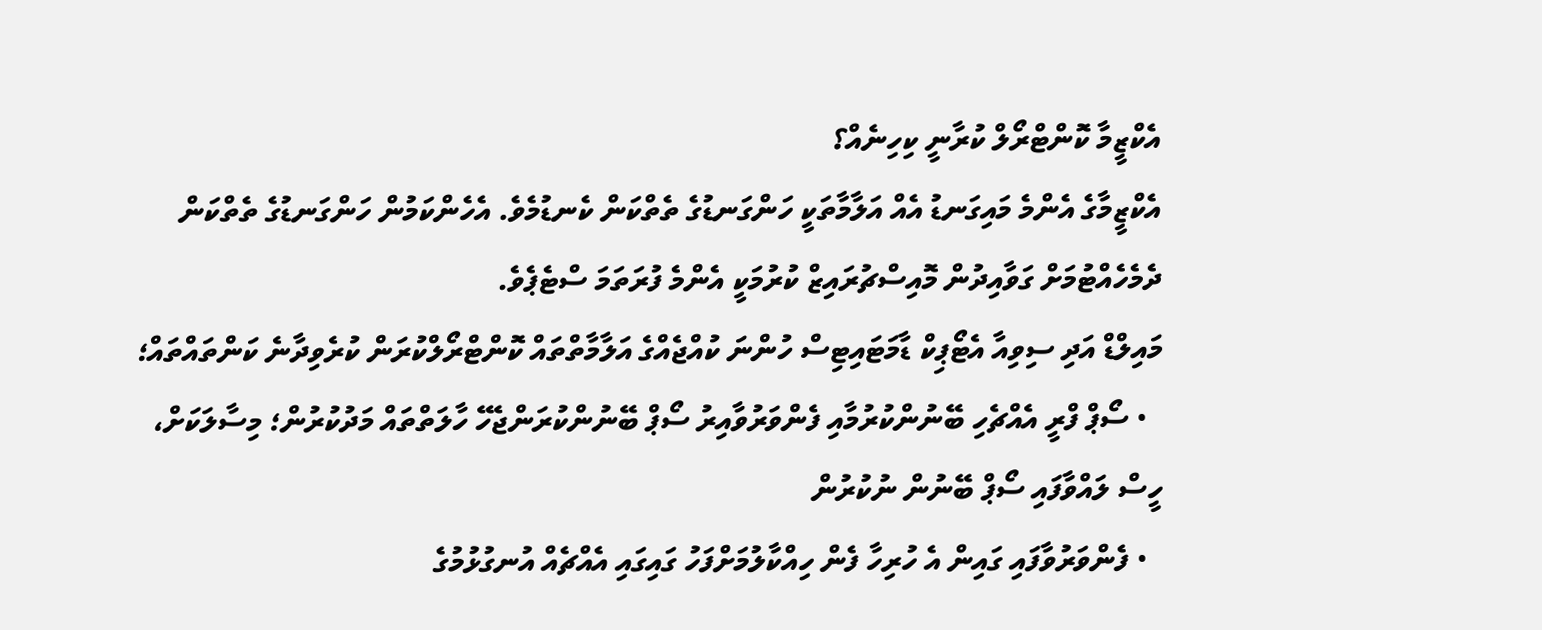އެކްޒީމާ ކޮންޓްރޯލް ކުރާނީ ކިހިނެއް؟
އެކްޒީމާގެ އެންމެ މައިގަނޑު އެއް އަލާމާތަކީ ހަންގަނޑުގެ ތެތްކަން ކެނޑުމެވެ. އެހެންކަމުން ހަންގަނޑުގެ ތެތްކަން ދެމެހެއްޓުމަށް ގަވާއިދުން މޮއިސްޗުރައިޒް ކުރުމަކީ އެންމެ ފުރަތަމަ ސްޓެޕެވެ.
މައިލްޑް އަދި ސިވިއާ އެޓޯޕިކް ޑާމަޓައިޓިސް ހުންނަ ކުއްޖެއްގެ އަލާމާތްތައް ކޮންޓްރޯލްކުރަން ކުރެވިދާނެ ކަންތައްތައް؛
  • ސޯޕް ފްރީ އެއްޗެހި ބޭނުންކުރުމާއި ފެންވަރުވާއިރު ސޯޕް ބޭނުންކުރަންޖެހޭ ހާލަތްތައް މަދުކުރުން؛ މިސާލަކަށް، ހީސް ލައްވާފައި ސޯޕް ބޭނުން ނުކުރުން
  • ފެންވަރުވާފައި ގައިން އެ ހުރިހާ ފެން ހިއްކާލުމަށްފަހު ގައިގައި އެއްޗެއް އުނގުޅުމުގެ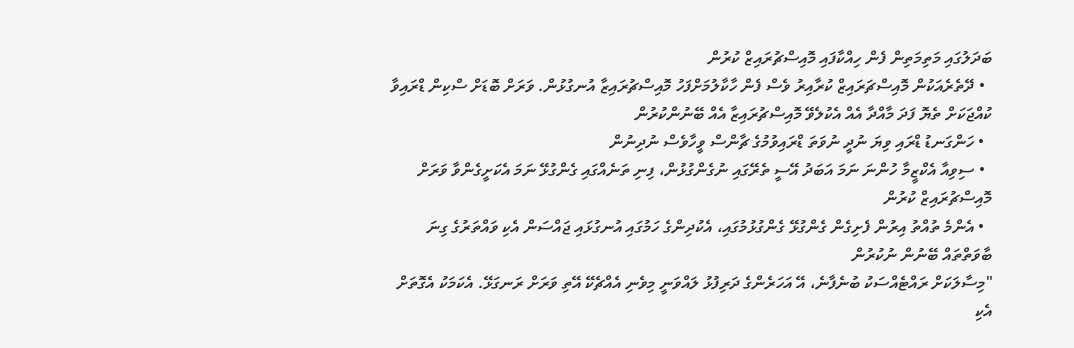ބަދަލުގައި މަތިމަތިން ފެން ހިއްކާފައި މޮއިސްޗުރައިޒް ކުރުން
  • ދޭތެރެއަކުން މޮއިސްޗަރައިޒް ކުރާއިރު ވެސް ފެން ހާކާލުމަށްފަހު މޮއިސްޗުރައިޒާ އުނގުޅުން. ވަރަށް ބޮޑަށް ސްކިން ޑްރައިވާ ކުއްޖަކަށް ތެޔޮ ފަދަ މާއްދާ އެއް އެކުލެވޭ މޮއިސްޗުރައިޒާ އެއް ބޭނުންކުރުން
  • ހަންގަނޑު ޑްރައި ވިޔަ ނުދީ ނުވަތަ ޑްރައިވުމުގެ ޗާންސް ވީހާވެސް ނުދިނުން
  • ސިވިއާ އެކްޒީމާ ހުންނަ ނަމަ އަބަދު އޭސީ ތެރޭގައި ނުގެންގުޅުން، ފިނި ތަނެއްގައި ގެންގުޅޭ ނަމަ އެކަށީގެންވާ ވަރަށް މޮއިސްޗުރައިޒް ކުރުން
  • އެންމެ ތުއްތު އިރުން ފެށިގެން ގެންގުޅޭ ގެންގުޅުމުގައި، އެކުދިންގެ ހަމުގައި އުނގުޅައި ޖައްސަން އެކި ވައްތަރުގެ ގިނަ ބާވަތްތައް ބޭނުން ނުކުރުން
"މިސާލަކަށް ރައްޓެއްސަކު ބުނެފާނެ، އޭ އަހަރެންގެ ދަރިފުޅު ލައްވަނީ މިވެނި އެއްޗެކޭ އޭތި ވަރަށް ރަނގަޅޭ. އެކަމަކު އެގޮތަށް އެކި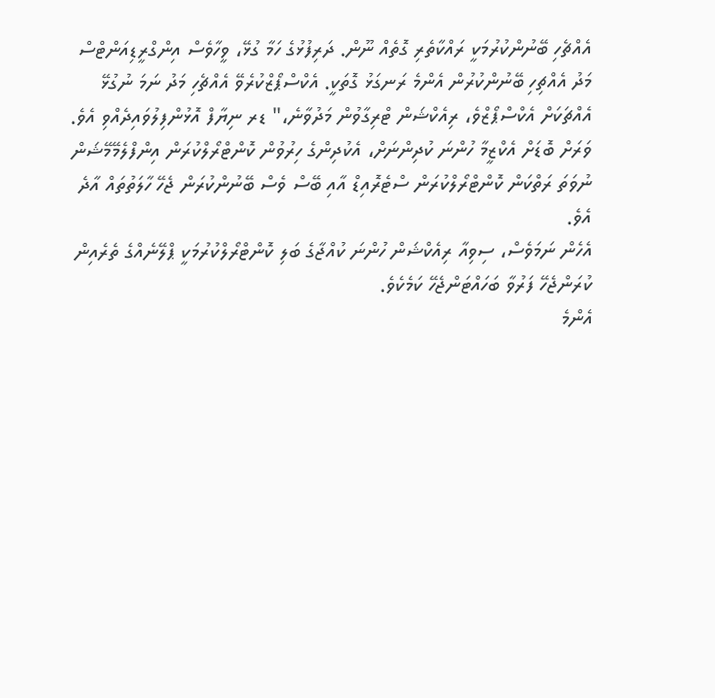އެއްޗެހި ބޭނުންކުރުމަކީ ރައްކާތެރި ގޮތެއް ނޫން. ދަރިފުޅުގެ ހަމާ ގުޅޭ، ވީހާވެސް އިންގްރީޑިއަންޓްސް މަދު އެއްޗިހި ބޭނުންކުރުން އެންމެ ރަނގަޅު ގޮތަކީ. އެކްސްޕޯޒްކުރެވޭ އެއްޗެހި މަދު ނަމަ ނުގުޅޭ އެއްޗަކަށް އެކްސްޕޯޒްވެ، ރިއެކްޝަން ޓްރިގާވުން މަދުވާނެ،" ޑރ ނިޔާފް އޮޅުންފިލުވައިދެއްވި އެވެ.
ވަރަށް ބޮޑަށް އެކްޒީމާ ހުންނަ ކުދިންނަށް، އެކުދިންގެ ހިރުވުން ކޮންޓްރޯލްކުރަން އިންފްލެމޭމޭޝަން ނުވަތަ ރަތްކަން ކޮންޓްރޯލްކުރަން ސްޓެރޮއިޑް އާއި ބޭސް ވެސް ބޭނުންކުރަން ޖެހޭ ހާލަތުތައް އާދެ އެވެ.
އެހެން ނަމަވެސް، ސިވިއާ ރިއެކްޝަން ހުންނަ ކުއްޖާގެ ބަލި ކޮންޓްރޯލްކުރުމަކީ ޕްލޭނެއްގެ ތެރެއިން ކުރަންޖެހޭ ފަރުވާ ބަހައްޓަންޖެހޭ ކަމެކެވެ.
އެންމެ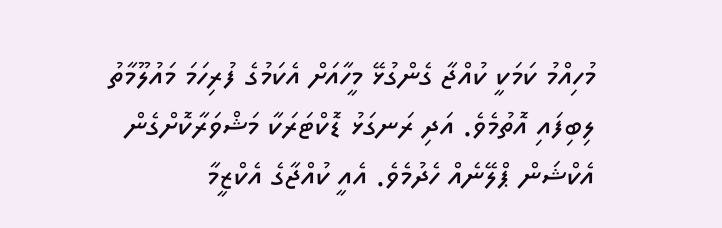މުހިއްމު ކަމަކީ ކުއްޖާ ގެންގުޅޭ މީހާއަށް އެކަމުގެ ފުރިހަމަ މައުލޫމާތު ލިބިފައި އޮތުމެވެ. އަދި ރަނގަޅު ޑޮކްޓަރަކާ މަޝްވަރާކޮށްގެން އެކްޝަން ޕްލޭނެއް ހެދުމެވެ. އެއީ ކުއްޖާގެ އެކްޒީމާ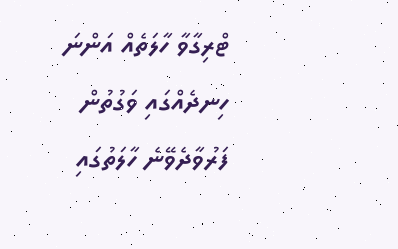ޓްރިގާވާ ހާލަތެއް އަންނަ ހިނދެއްގައި ވަގުތުން ފަރުވާދެވޭނެ ހާލަތުގައި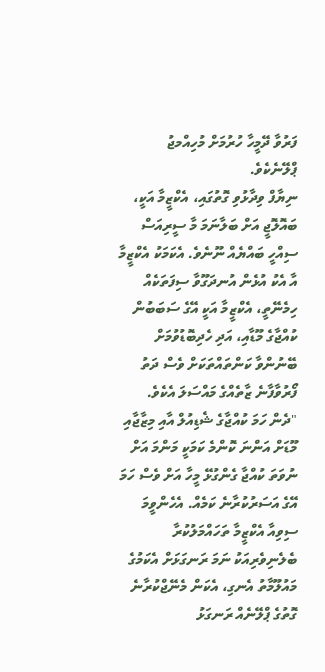ފަރުވާ ދޭމީހާ ހުރުމަށް މުހިއްމޖު ޕްލޭނެކެވެ.
ނިޔާފް ވިދާޅުވި ގޮތުގައި، އެކްޒީމާ އަކީ، ބައޮލޮޖީ އަށް ބަލާނަމަ މާ ސީރިއަސް ސިއްހީ ބައްޔެއް ނޫނެވެ. އެކަމަކު އެކްޒީމާ އާ އެކު އުޅެން އުނދަގޫވާ ސިފަތަކެއް ހިމެނޭތީ، އެކްޒީމާ އަކީ އޭގެ ސަބަބުން ކުއްޖާގެ މޫޑާއި، އަދި ހެދިބޮޑުވުމަށް ބޭނުންވާ ކަންތައްތަކަށް ވެސް ދަތު ފޯރުވާފާނެ ޒާތެއްގެ މައްސަލަ އެކެވެ.
"ދެން ހަމަ ކުއްޖާގެ ޝެޑިއުލް އާއި މިޒާޖާއި މޫޑަށް އަންނަ ކޮންމެ ކަމަކީ މަންމަ އަށް ނުވަތަ ކުއްޖާ ގެންގުޅޭ މީހާ އަށް ވެސް ހަމަ އޭގެ އަސަރުކުރާނެ ކަމެއް. އެހެންވީމަ ސިވިއާ އެކްޒީމާ ތަހައްމަލުކުރާ ބެލެނިވެރިއަކު ނަމަ ރަނގަޅަށް އެކަމުގެ މައުލޫމާތު އެނގި، އެކަން މެނޭޖްކުރާނެ ގޮތުގެ ޕްލޭނެއް ރަނގަޅު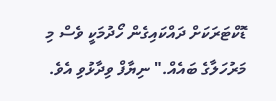ޑޮކްޓަރަކަށް ދައްކައިގެން ހޯދުމަކީ ވެސް މި މަރުހަލާގެ ބައެއް." ނިޔާފް ވިދާޅުވި އެވެ.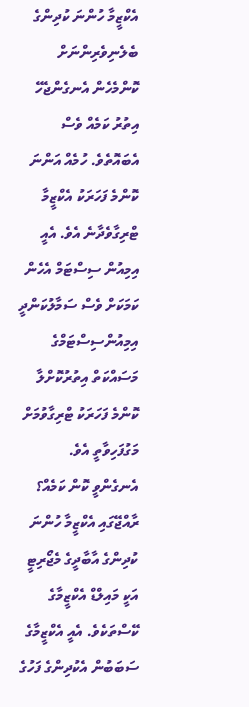އެކްޒީމާ ހުންނަ ކުދިންގެ ބެލެނިވެރިންނަށް ކޮންމެހެން އެނގެންޖެހޭ އިތުރު ކަމެއް ވެސް އެބައޮތެވެ. ހުމެއް އަންނަ ކޮންމެ ފަހަރަކު އެކްޒީމާ ޓްރިގާވެދާނެ އެވެ. އެއީ އިމިއުން ސިސްޓަމް އެހެން ކަމަކަށް ވެސް ސަމާލުކަންދީ އިމިއުންސިސްޓަމްގެ މަސައްކަތް އިތުރުކޮށްލާ ކޮންމެ ފަހަރަކު ޓްރިގާވުމަށް މަގުފަހިވާތީ އެވެ.
އެނގެންވީ ކޮން ކަމެއް؟
ރާއްޖޭގައި އެކްޒީމާ ހުންނަ ކުދިންގެ އާބާދީގެ މެޖޯރިޓީ އަކީ މައިލްޑް އެކްޒީމާގެ ކޭސްތަކެވެ. އެއީ އެކްޒީމާގެ ސަބަބުން އެކުދިންގެ ފަހުގެ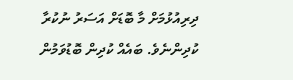ދިރިއުޅުމަށް މާ ބޮޑަށް އަސަރު ނުކުރާ ކުދިންނެވެ. ބައެއް ކުދިން ބޮޑުވަމުން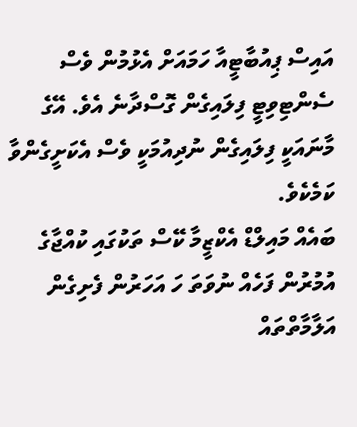އައިސް ޕިއުބާޓީއާ ހަމައަށް އެޅުމުން ވެސް ސެންޓިވިޓީ ފިލައިގެން ގޮސްދާނެ އެވެ. އޭގެ މާނައަކީ ފިލައިގެން ނުދިއުމަކީ ވެސް އެކަށީގެންވާ ކަމެކެވެ.
ބައެއް މައިލްޑް އެކްޒީމާ ކޭސް ތަކުގައި ކުއްޖާގެ އުމުރުން ފަހެއް ނުވަތަ ހަ އަހަރުން ފެށިގެން އަލާމާތްތައް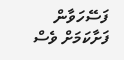ފަސޭހަވާން ފަށާކަމަށް ވެސް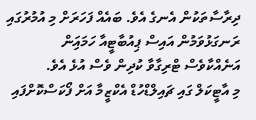ދިރާސާތަކުން އެނގެ އެވެ. ބައެއް ފަހަރަށް މި އުމުރުގައި ރަނގަޅުވަމުން އައިސް ޕިއުބާޓީއާ ހަމައަިން އަނެއްކާވެސް ޓްރިގާވާ ކުދިން ވެސް އުޅެ އެވެ.
މި އާޓީކަލް ގައި ޗައިލްޑްހުޑް އެކްޒީމާ އަށް ފޯކަސްކޮށްފައި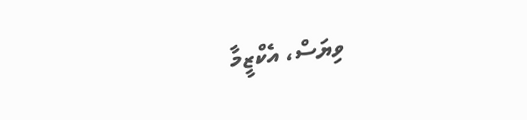ވިޔަސް، އެކްޒީމާ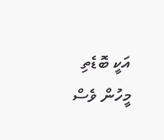އަކީ ބޮޑެތި މީހުން ވެސް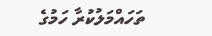ތަހައްމަލުކުރާ ހަމުގެ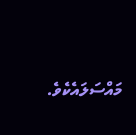މައްސަލައެކެވެ.